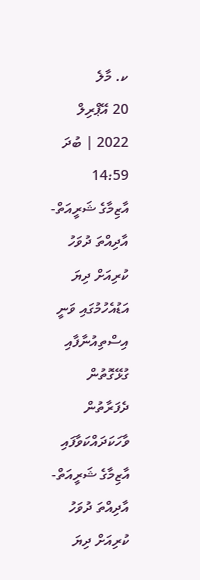ކ. މާލެ
20 އޭޕްރިލް 2022 | ބުދަ 14:59
އާޒިމާގެ ޝަރީއަތް- އާދިއްތަ ދުވަހު ކުރިއަށް ދިޔަ އަޑުއެހުމުގައި ވަނީ އިސްތިއުނާފާއި ގުޅޭގޮތުން ދެފަރާތުން ވާހަކަދައްކަވާފައި
އާޒިމާގެ ޝަރީއަތް- އާދިއްތަ ދުވަހު ކުރިއަށް ދިޔަ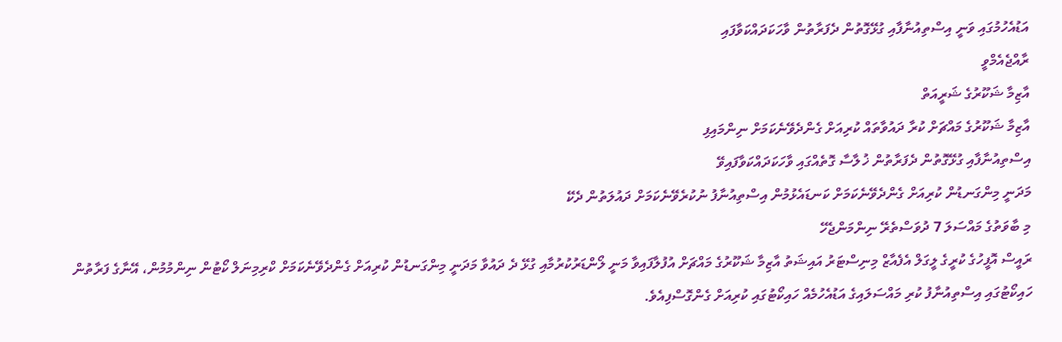އަޑުއެހުމުގައި ވަނީ އިސްތިއުނާފާއި ގުޅޭގޮތުން ދެފަރާތުން ވާހަކަދައްކަވާފައި
ރާއްޖެއެމްވީ
އާޒިމާ ޝަކޫރުގެ ޝަރީއަތް
އާޒިމާ ޝަކޫރުގެ މައްޗަށް ކުރާ ދައުވާތައް ކުރިއަށް ގެންދެވޭނެކަމަށް ނިންމައިފި
އިސްތިއުނާފާއި ގުޅޭގޮތުން ދެފަރާތުން ޚުލާސާ ގޮތެއްގައި ވާހަކަދައްކަވާފައިވޭ
މަދަނީ މިންގަނޑުން ކުރިއަށް ގެންދެވޭނެކަމަށް ކަނޑައެޅުމުން އިސްތިއުނާފު ނުކުރެވޭނެކަމަށް ދައުލަތުން ދެކޭ
މި ބާވަތުގެ މައްސަލަ 7 ދުވަސްތެރޭ ނިންމަންޖެހޭ
ރައީސް އޮފީހުގެ ކުރީގެ ލީގަލް އެފެއާޒް މިނިސްޓަރު އައިޝަތު އާޒިމާ ޝަކޫރުގެ މައްޗަށް އުފުލާފައިވާ މަނީ ލޯންޑަރުކުރުމާއި ގުޅޭ ދެ ދައުވާ މަދަނީ މިންގަނޑުން ކުރިއަށް ގެންދެވޭނެކަމަށް ކްރިމިނަލް ކޯޓުން ނިންމުމުން، އޭނާގެ ފަރާތުން ހައިކޯޓުގައި އިސްތިއުނާފު ކުރި މައްސަލައިގެ އަޑުއެހުމެއް ހައިކޯޓުގައި ކުރިއަށް ގެންގޮސްފިއެވެ.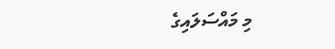މި މައްސަލައިގެ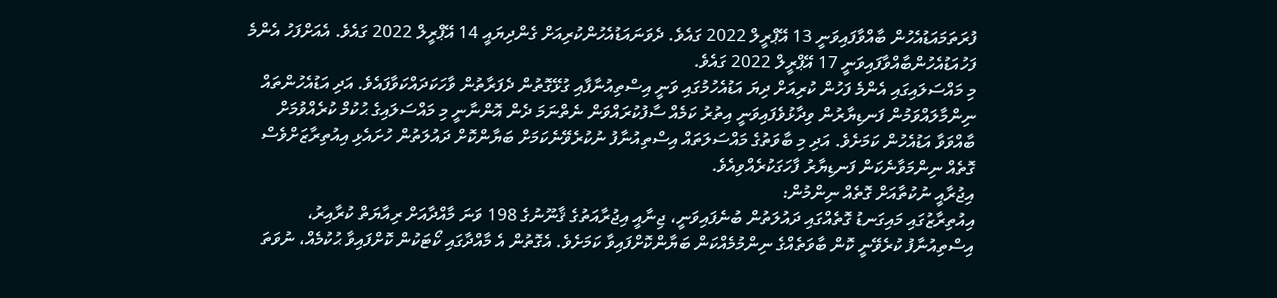ފުރަތަމައަޑުއެހުން ބާއްވާފައިވަނީ 13 އޭޕްރީލް 2022 ގައެވެ. ދެވަނައަޑުއެހުންކުރިއަށް ގެންދިޔައީ 14 އޭޕްރީލް 2022 ގައެވެ. އެއަށްފަހު އެންމެ ފަހުއަޑުއެހުންބާއްވާފައިވަނީ 17 އޭޕްރީލް 2022 ގައެވެ.
މި މައްސަލައިގައި އެންމެ ފަހުން ކުރިއަށް ދިޔަ އަޑުއެހުމުގައި ވަނީ އިސްތިއުނާފާއި ގުޅޭގޮތުން ދެފަރާތުން ވާހަކަދައްކަވާފައެވެ. އަދި އަޑުއެހުންތައް ނިންމާލައްވަމުން ފަނޑިޔާރުން ވިދާޅުވެފައިވަނީ އިތުރު ކަމެއް ސާފުކުރައްވަން ނެތްނަމަ ދެން އޮންނާނީ މި މައްސަލައިގެ ޙުކުމް ކުރެއްވުމަށް ބާއްވަވާ އަޑުއެހުން ކަމަށެވެ. އަދި މި ބާވަތުގެ މައްސަލަތައް އިސްތިއުނާފު ނުކުރެވޭނެކަމަށް ބަޔާންކޮށް ދައުލަތުން ހުށައެޅި އިއުތިރާޒަށްވެސް ގޮތެއް ނިންމަވާނެކަން ފަނޑިޔާރު ފާހަގަކުރެއްވިއެވެ.
އިޖުރާއީ ނުކުތާއަށް ގޮތެއް ނިންމުން:
އިއުތިރާޒުގައި މައިގަނޑު ގޮތެއްގައި ދައުލަތުން ބުނެފައިވަނީ، ޖިނާއީ އިޖުރާއަތުގެ ޤާނޫނުގެ 198 ވަނަ މާއްދާއަށް ރިއާޔަތް ކުރާއިރު، އިސްތިއުނާފު ކުރެވޭނީ ކޮން ބާވަތެއްގެ ނިންމުމެއްކަން ބަޔާންކޮށްފައިވާ ކަމަށެވެ. އެގޮތުން އެ މާއްދާގައި ކޯޓަކުން ކޮށްފައިވާ ޙުކުމެއް، ނުވަތަ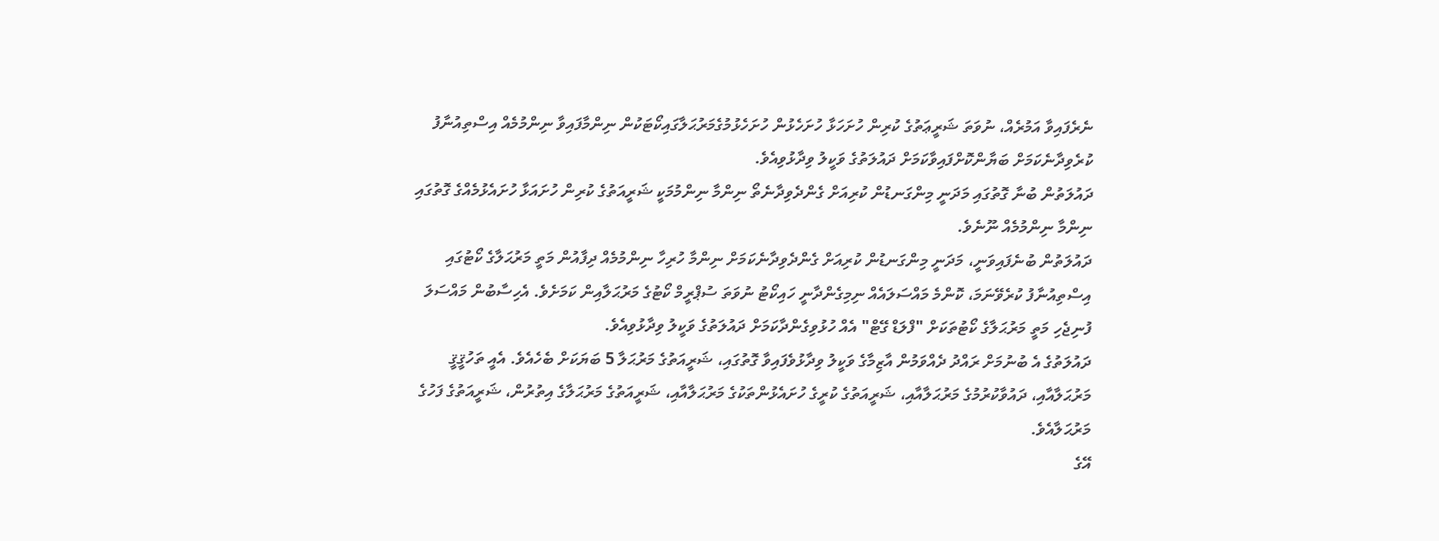ނެރެފައިވާ އަމުރެއް، ނުވަތަ ޝަރީޢަތުގެ ކުރިން ހުށަހަޅާ ހުށަހެޅުން ހުށަހެޅުމުގެމަރުޙަލާގައިކޯޓަކުން ނިންމާފައިވާ ނިންމުމެއް އިސްތިއުނާފު ކުރެވިދާނެކަމަށް ބަޔާންކޮށްފައިވާކަމަށް ދައުލަތުގެ ވަކީލު ވިދާޅުވިއެވެ.
ދައުލަތުން ބުނާ ގޮތުގައި މަދަނީ މިންގަނޑުން ކުރިއަށް ގެންދެވިދާނެތޯ ނިންމާ ނިންމުމަކީ ޝަރީއަތުގެ ކުރިން ހުށައަޅާ ހުށައެޅުމެއްގެ ގޮތުގައި ނިންމާ ނިންމުމެއް ނޫނެވެ.
ދައުލަތުން ބުނެފައިވަނީ، މަދަނީ މިންގަނޑުން ކުރިއަށް ގެންދެވިދާނެކަމަށް ނިންމާ ހުރިހާ ނިންމުމެއް ދިފާއުން މަތީ މަރުޙަލާގެ ކޯޓުގައި އިސްތިއުނާފު ކުރެވޭނަމަ، ކޮންމެ މައްސަލައެއް ނިމިގެންދާނީ ހައިކޯޓު ނުވަތަ ސުޕްރީމް ކޯޓުގެ މަރުޙަލާއިން ކަމަށެވެ. އެހިސާބުން މައްސަލަ ފުނިޖެހި މަތީ މަރުޙަލާގެ ކޯޓުތަކަށް "ފްލަޑް ގޭޓް" އެއް ހުޅުވިގެންދާކަމަށް ދައުލަތުގެ ވަކީލު ވިދާޅުވިއެވެ.
ދައުލަތުގެ އެ ބުނުމަށް ރައްދު ދެއްވަމުން އާޒިމާގެ ވަކީލު ވިދާޅުވެފައިވާ ގޮތުގައި، ޝަރީއަތުގެ މަރުޙަލާ 5 ބަޔަކަށް ބެހެއެވެ. އެއީ ތަހުޤީޤީ މަރުޙަލާއާއި، ދައުވާކުރުމުގެ މަރުޙަލާއާއި، ޝަރީއަތުގެ ކުރީގެ ހުށައެޅުންތަކުގެ މަރުޙަލާއާއި، ޝަރީއަތުގެ މަރުޙަލާގެ އިތުރުން، ޝަރީއަތުގެ ފަހުގެ މަރުޙަލާއެވެ.
އޭގެ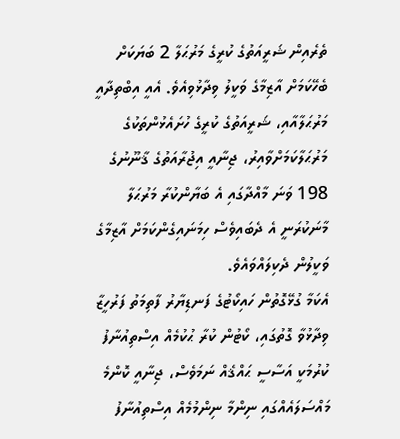ތެރެއިން ޝަރީއަތުގެ ކުރީގެ މަރުޙަލާ 2 ބަޔަކަށް ބެހޭކަމަށް އާޒިމާގެ ވަކީލު ވިދާޅުވިއެވެ. އެއީ އިބްތިދާއީ މަރުޙަލާއާއި، ޝަރީއަތުގެ ކުރީގެ ހުށައެޅުންތަކުގެ މަރުޙަލާކަމަށްވާއިރު، ޖިނާއީ އިޖުރާއަތުގެ ޤާނޫނުގެ 198 ވަނަ މާއްދާގައި އެ ބަޔާންކުރާ މަރުޙަލާ މާނަކުރަނީ އެ ދެބައިވެސް ހިމަނައިގެންކަމަށް އާޒިމާގެ ވަކީލުން ދެކިލައްވައެވެ.
އެކަމާ ގުޅޭގޮތުން ހައިކޯޓުގެ ފަނޑިޔާރު ފާތިމަތު ފަރުހީޒާ ވިދާޅުވާ ގޮތުގައި، ކޯޓުން ކުރާ ޙުކުމެއް އިސްތިއުނާފު ކުރުމަކީ އަސާސީ ޙައްޤެއް ނަމަވެސް، ޖިނާއީ ކޮންމެ މައްސަލައެއްގައި ނިންމާ ނިންމުމެއް އިސްތިއުނާފު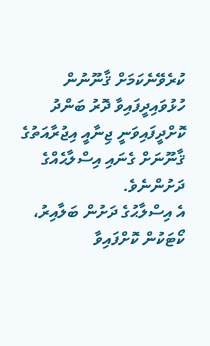ކުރެވޭނެކަމަށް ޤާނޫނުން ހުޅުވައިދީފައިވާ ދޮރު ބަންދު ކޮށްދީފައިވަނީ ޖިނާއީ އިޖުރާއަތުގެ ޤާނޫނަށް ގެނައި އިސްލާޙެއްގެ ދަށުންނެވެ.
އެ އިސްލާޙުގެ ދަށުން ބަލާއިރު، ކޯޓަކުން ކޮށްފައިވާ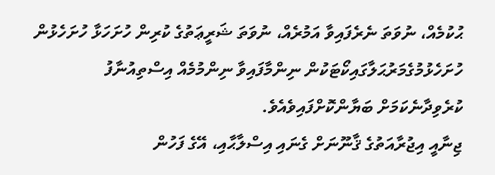ޙުކުމެއް، ނުވަތަ ނެރެފައިވާ އަމުރެއް، ނުވަތަ ޝަރީޢަތުގެ ކުރިން ހުށަހަޅާ ހުށަހެޅުން ހުށަހެޅުމުގެމަރުޙަލާގައިކޯޓަކުން ނިންމާފައިވާ ނިންމުމެއް އިސްތިއުނާފު ކުރެވިދާނެކަމަށް ބަޔާންކޮށްފައިވެއެވެ.
ޖިނާއީ އިޖުރާއަތުގެ ޤާނޫނަށް ގެނައި އިސްލާޙާއި، އޭގެ ފަހުން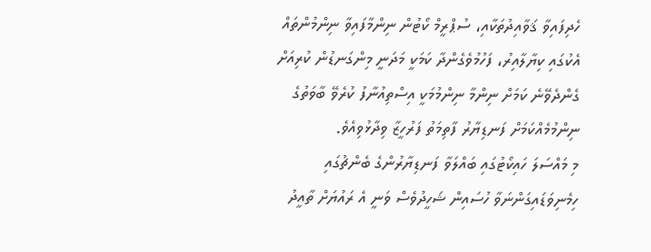ހެދިފައިވާ ޤަވާއިދުތަކާއި، ސުޕްރީމް ކޯޓުން ނިންމާފައިވާ ނިންމުންތައް އެކުގައި ކިޔާލާއިރު، ފަހުމުވެގެންދާ ކަމަކީ މަދަނީ މިންގަނޑުން ކުރިއަށް ގެންދެވޭނެ ކަމަށް ނިންމާ ނިންމުމަކީ އިސްތިއުނާފު ކުރެވޭ ބާވަތުގެ ނިންމުމެއްކަމަށް ފަނޑިޔާރު ފާތިމަތު ފަރުހީޒާ ވިދާޅުވިއެވެ.
މި މައްސަލަ ހައިކޯޓުގައި ބައްލަވާ ފަނޑިޔާރުންގެ ބެންޗުގައި ހިމެނިވަޑައިގަންނަވާ ހުސައިން ޝަހީދުވެސް ވަނީ އެ ރައުޔަށް ތާއީދު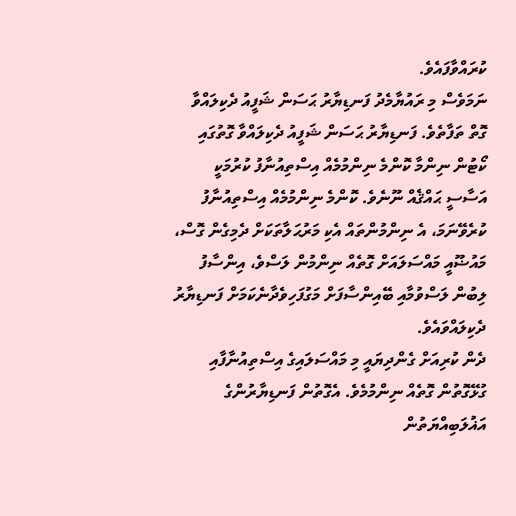ކުރައްވާފައެވެ.
ނަމަވެސް މި ރައުޔާމެދު ފަނޑިޔާރު ޙަސަން ޝަފީއު ދެކިލައްވާ ގޮތް ތަފާތެވެ. ފަނޑިޔާރު ޙަސަން ޝަފީއު ދެކިލައްވާ ގޮތުގައި ކޯޓުން ނިންމާ ކޮންމެ ނިންމުމެއް އިސްތިއުނާފު ކުރުމަކީ އަސާސީ ޙައްޤެއް ނޫނެވެ. ކޮންމެ ނިންމުމެއް އިސްތިއުނާފު ކުރެވޭނަމަ، އެ ނިންމުންތައް އެކި މަރުޙަލާތަކަށް ދެމިގެން ގޮސް، މައުޟޫއީ މައްސަލައަށް ގޮތެއް ނިންމުން ލަސްވެ، އިންސާފު ލިބުން ލަސްވުމާއި ބޭއިންސާފަށް މަގުފަހިވެދާނެކަމަށް ފަނޑިޔާރު ދެކިލައްވައެވެ.
ދެން ކުރިއަށް ގެންދިޔައީ މި މައްސަލައިގެ އިސްތިއުނާފާއި ގުޅޭގޮތުން ގޮތެއް ނިންމުމެވެ. އެގޮތުން ފަނޑިޔާރުންގެ އަޣުލަބިއްޔަތުން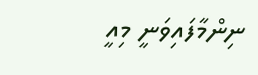ނިންމާފައިވަނީ މިއީ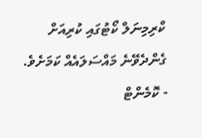ކްރިމިނަލް ކޯޓުގައި ކުރިއަށް ގެންދެވޭނެ މައްސަލައެއް ކަމަށެވެ.
- ކޮމެންޓް